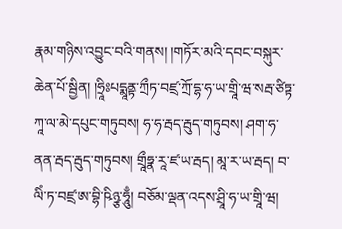རྣམ་གཉིས་འབྱུང་བའི་གནས། །གཏོར་མའི་དབང་བསྐུར་ཆེན་པོ་སྦྱིན། །ཧྲཱིཿཔདྨཱནྟ་ཀྲྀཏ་བཛྲ་ཀྲོ་དྷ་ཧ་ཡ་གྲཱི་ཝ་སརྦ་ཙིཏྟ་ཀཱ་ལ་མེ་དཔུང་གཏུབས། ཧ་ཧ་རྦད་རྦུད་གཏུབས། ཤག་ཧ་ནན་རྦད་རྦུད་གཏུབས། གྲཱྀཧྣ་རཱ་ཛ་ཡ་རྦད། མཱ་ར་ཡ་རྦད། བ་ལིཾ་ཏ་བཛྲ་ཨ་བྷི་ཥིཉྩ་ཧཱུྃ། བཅོམ་ལྡན་འདས་ཤྲཱི་ཧ་ཡ་གྲཱི་ཝ།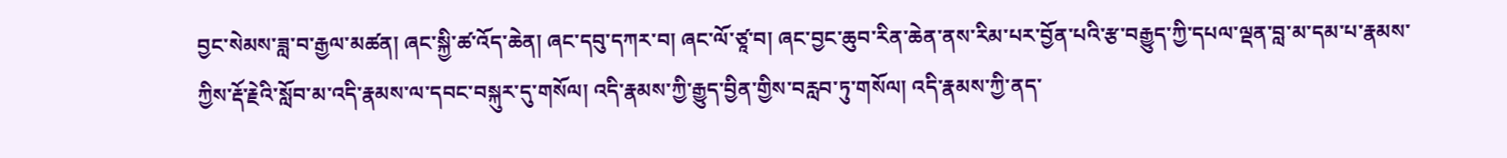བྱང་སེམས་ཟླ་བ་རྒྱལ་མཚན། ཞང་སྐྱི་ཚ་འོད་ཆེན། ཞང་དབུ་དཀར་བ། ཞང་ལོ་ཙཱ་བ། ཞང་བྱང་ཆུབ་རིན་ཆེན་ནས་རིམ་པར་བྱོན་པའི་རྩ་བརྒྱུད་ཀྱི་དཔལ་ལྡན་བླ་མ་དམ་པ་རྣམས་ཀྱིས་རྡོ་རྗེའི་སློབ་མ་འདི་རྣམས་ལ་དབང་བསྐུར་དུ་གསོལ། འདི་རྣམས་ཀྱི་རྒྱུད་བྱིན་གྱིས་བརླབ་ཏུ་གསོལ། འདི་རྣམས་ཀྱི་ནད་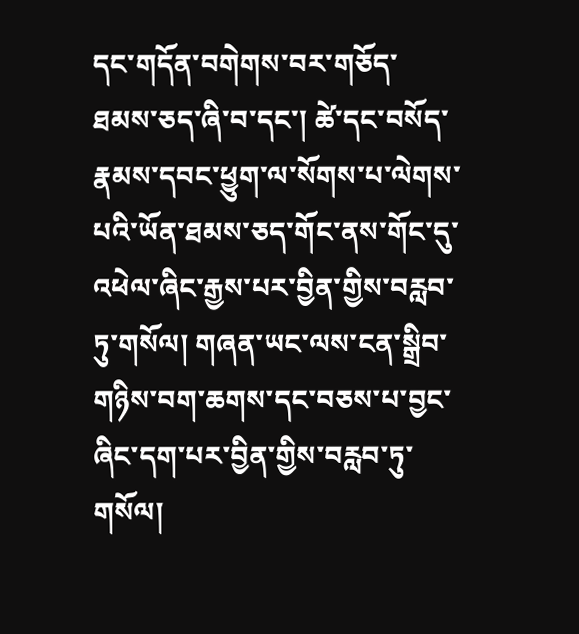དང་གདོན་བགེགས་བར་གཅོད་ཐམས་ཅད་ཞི་བ་དང་། ཚེ་དང་བསོད་རྣམས་དབང་ཕྱུག་ལ་སོགས་པ་ལེགས་པའི་ཡོན་ཐམས་ཅད་གོང་ནས་གོང་དུ་འཕེལ་ཞིང་རྒྱས་པར་བྱིན་གྱིས་བརླབ་ཏུ་གསོལ། གཞན་ཡང་ལས་ངན་སྒྲིབ་གཉིས་བག་ཆགས་དང་བཅས་པ་བྱང་ཞིང་དག་པར་བྱིན་གྱིས་བརླབ་ཏུ་གསོལ།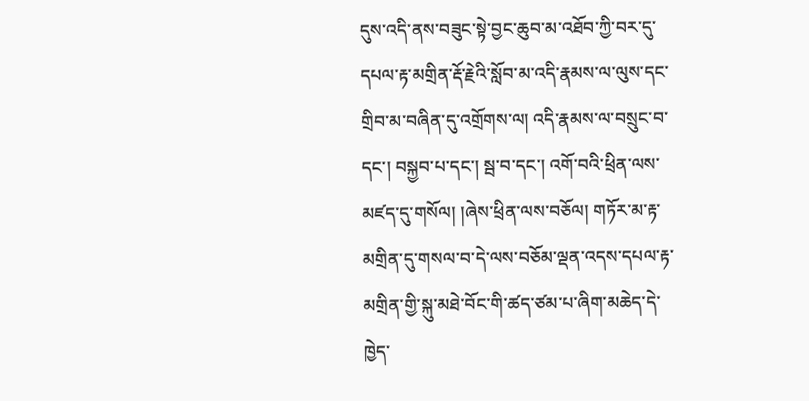དུས་འདི་ནས་བཟུང་སྟེ་བྱང་ཆུབ་མ་འཐོབ་ཀྱི་བར་དུ་དཔལ་རྟ་མགྲིན་རྡོ་རྗེའི་སློབ་མ་འདི་རྣམས་ལ་ལུས་དང་གྲིབ་མ་བཞིན་དུ་འགྲོགས་ལ། འདི་རྣམས་ལ་བསྲུང་བ་དང་། བསྐྱབ་པ་དང་། སྦ་བ་དང་། འགོ་བའི་ཕྲིན་ལས་མཛད་དུ་གསོལ། །ཞེས་ཕྲིན་ལས་བཅོལ། གཏོར་མ་རྟ་མགྲིན་དུ་གསལ་བ་དེ་ལས་བཅོམ་ལྡན་འདས་དཔལ་རྟ་མགྲིན་གྱི་སྐུ་མཐེ་བོང་གི་ཚད་ཙམ་པ་ཞིག་མཆེད་དེ་ཁྱེད་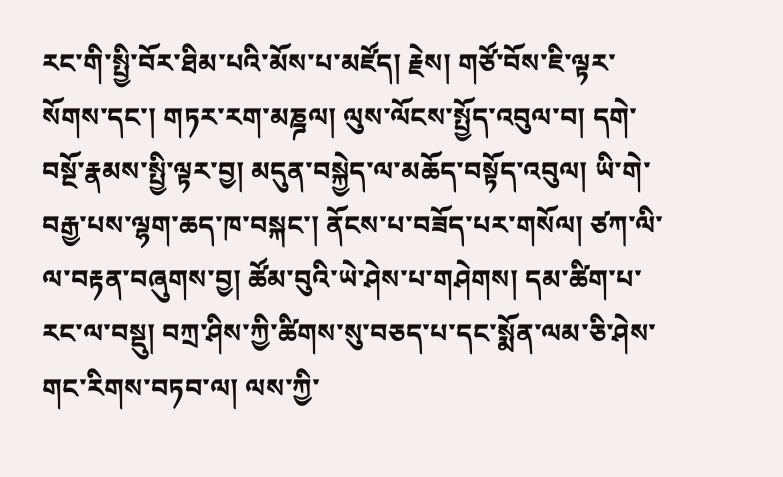རང་གི་སྤྱི་བོར་ཐིམ་པའི་མོས་པ་མཛོད། རྗེས། གཙོ་བོས་ཇི་ལྟར་སོགས་དང་། གཏར་རག་མཎྜལ། ལུས་ལོངས་སྤྱོད་འབུལ་བ། དགེ་བསྔོ་རྣམས་སྤྱི་ལྟར་བྱ། མདུན་བསྐྱེད་ལ་མཆོད་བསྟོད་འབུལ། ཡི་གེ་བརྒྱ་པས་ལྷག་ཆད་ཁ་བསྐང་། ནོངས་པ་བཟོད་པར་གསོལ། ཙཀ་ལི་ལ་བརྟན་བཞུགས་བྱ། ཚོམ་བུའི་ཡེ་ཤེས་པ་གཤེགས། དམ་ཚིག་པ་རང་ལ་བསྡུ། བཀྲ་ཤིས་ཀྱི་ཚིགས་སུ་བཅད་པ་དང་སྨོན་ལམ་ཅི་ཤེས་གང་རིགས་བཏབ་ལ། ལས་ཀྱི་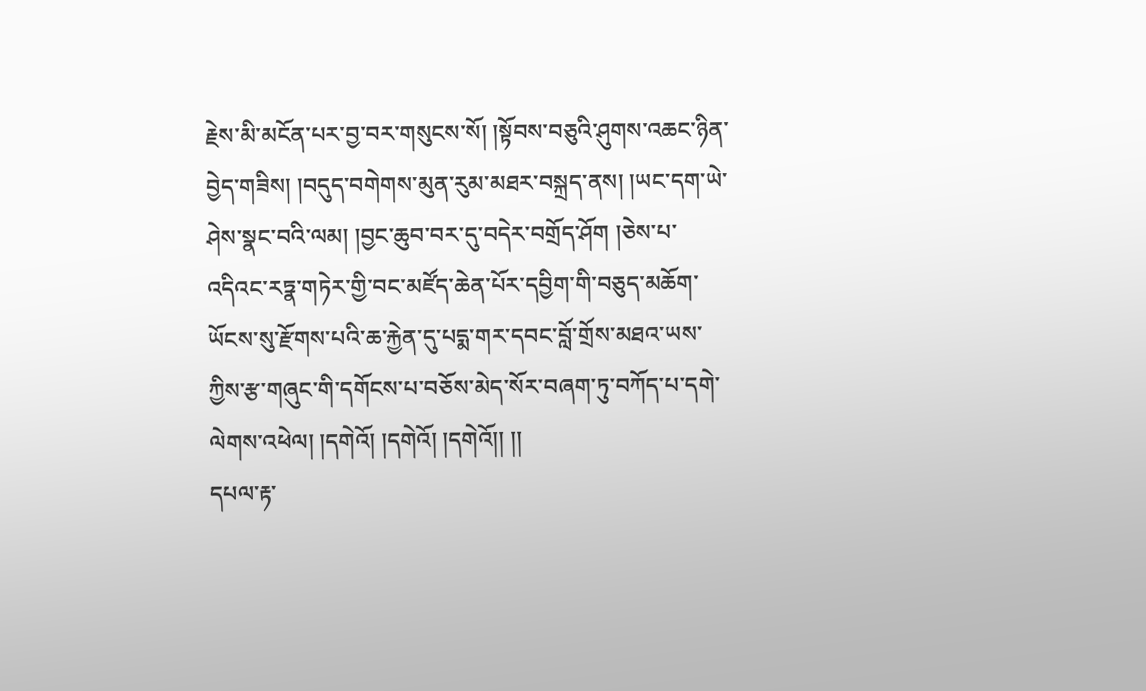རྗེས་མི་མངོན་པར་བྱ་བར་གསུངས་སོ། །སྟོབས་བཅུའི་ཤུགས་འཆང་ཉིན་བྱེད་གཟིས། །བདུད་བགེགས་མུན་རུམ་མཐར་བསྐྲད་ནས། །ཡང་དག་ཡེ་ཤེས་སྣང་བའི་ལམ། །བྱང་ཆུབ་བར་དུ་བདེར་བགྲོད་ཤོག །ཅེས་པ་འདིའང་རཏྣ་གཏེར་གྱི་བང་མཛོད་ཆེན་པོར་དབྱིག་གི་བཅུད་མཆོག་ཡོངས་སུ་རྫོགས་པའི་ཆ་རྐྱེན་དུ་པདྨ་གར་དབང་བློ་གྲོས་མཐའ་ཡས་ཀྱིས་རྩ་གཞུང་གི་དགོངས་པ་བཅོས་མེད་སོར་བཞག་ཏུ་བཀོད་པ་དགེ་ལེགས་འཕེལ། །དགེའོ། །དགེའོ། །དགེའོ།། །།
དཔལ་རྟ་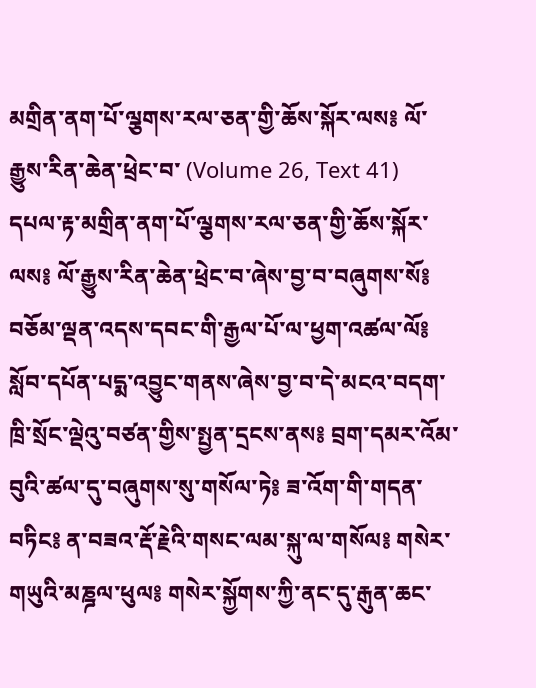མགྲིན་ནག་པོ་ལྕགས་རལ་ཅན་གྱི་ཆོས་སྐོར་ལས༔ ལོ་རྒྱུས་རིན་ཆེན་ཕྲེང་བ་ (Volume 26, Text 41)
དཔལ་རྟ་མགྲིན་ནག་པོ་ལྕགས་རལ་ཅན་གྱི་ཆོས་སྐོར་ལས༔ ལོ་རྒྱུས་རིན་ཆེན་ཕྲེང་བ་ཞེས་བྱ་བ་བཞུགས་སོ༔ བཅོམ་ལྡན་འདས་དབང་གི་རྒྱལ་པོ་ལ་ཕྱག་འཚལ་ལོ༔ སློབ་དཔོན་པདྨ་འབྱུང་གནས་ཞེས་བྱ་བ་དེ་མངའ་བདག་ཁྲི་སྲོང་ལྡེའུ་བཙན་གྱིས་སྤྱན་དྲངས་ནས༔ བྲག་དམར་འོམ་བུའི་ཚལ་དུ་བཞུགས་སུ་གསོལ་ཏེ༔ ཟ་འོག་གི་གདན་བཏིང༔ ན་བཟའ་རྡོ་རྗེའི་གསང་ལམ་སྐུ་ལ་གསོལ༔ གསེར་གཡུའི་མཎྜལ་ཕུལ༔ གསེར་སྐྱོགས་ཀྱི་ནང་དུ་རྒུན་ཆང་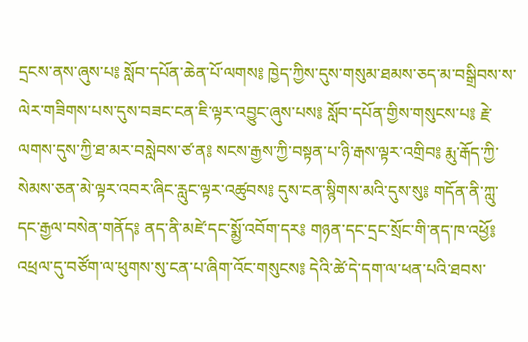དྲངས་ནས་ཞུས་པ༔ སློབ་དཔོན་ཆེན་པོ་ལགས༔ ཁྱེད་ཀྱིས་དུས་གསུམ་ཐམས་ཅད་མ་བསྒྲིབས་ས་ལེར་གཟིགས་པས་དུས་བཟང་ངན་ཇི་ལྟར་འབྱུང་ཞུས་པས༔ སློབ་དཔོན་གྱིས་གསུངས་པ༔ རྗེ་ལགས་དུས་ཀྱི་ཐ་མར་བསླེབས་ཙ་ན༔ སངས་རྒྱས་ཀྱི་བསྟན་པ་ཉི་རྒས་ལྟར་འགྲིབ༔ རྨུ་རྒོད་ཀྱི་སེམས་ཅན་མེ་ལྟར་འབར་ཞིང་རླུང་ལྟར་འཚུབས༔ དུས་ངན་སྙིགས་མའི་དུས་སུ༔ གདོན་ནི་ཀླུ་དང་རྒྱལ་བསེན་གནོད༔ ནད་ནི་མཛེ་དང་སྨྱོ་འབོག་དར༔ གཉན་དང་དྲང་སྲོང་གི་ནད་ཁ་འཕྱོ༔ འཕྲལ་དུ་བཙོག་ལ་ཕུགས་སུ་ངན་པ་ཞིག་འོང་གསུངས༔ དེའི་ཚེ་དེ་དག་ལ་ཕན་པའི་ཐབས་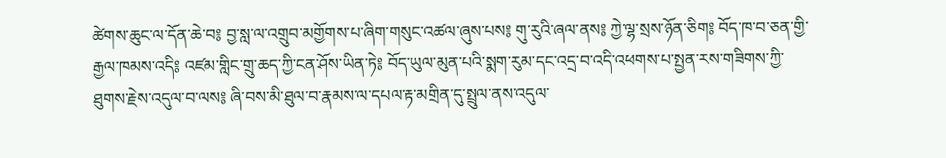ཚེགས་ཆུང་ལ་དོན་ཆེ་བ༔ བྱ་སླ་ལ་འགྲུབ་མགྱོགས་པ་ཞིག་གསུང་འཚལ་ཞུས་པས༔ གུ་རུའི་ཞལ་ནས༔ ཀྱེ་ལྷ་སྲས་ཉོན་ཅིག༔ བོད་ཁ་བ་ཅན་གྱི་རྒྱལ་ཁམས་འདི༔ འཛམ་གླིང་གྲུ་ཆད་ཀྱི་ངན་ཤོས་ཡིན་ཏེ༔ བོད་ཡུལ་མུན་པའི་སྨག་རུམ་དང་འདྲ་བ་འདི་འཕགས་པ་སྤྱན་རས་གཟིགས་ཀྱི་ཐུགས་རྗེས་འདུལ་བ་ལས༔ ཞི་བས་མི་ཐུལ་བ་རྣམས་ལ་དཔལ་རྟ་མགྲིན་དུ་སྤྲུལ་ནས་འདུལ་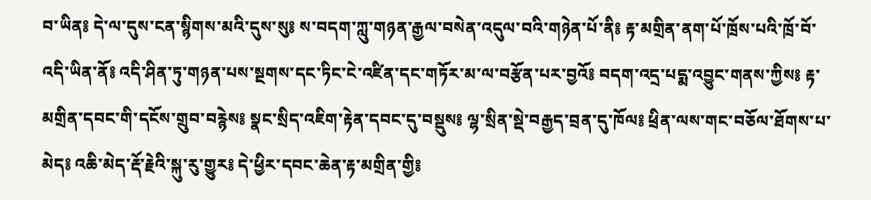བ་ཡིན༔ དེ་ལ་དུས་ངན་སྙིགས་མའི་དུས་སུ༔ ས་བདག་ཀླུ་གཉན་རྒྱལ་བསེན་འདུལ་བའི་གཉེན་པོ་ནི༔ རྟ་མགྲིན་ནག་པོ་ཁྲོས་པའི་ཁྲོ་བོ་འདི་ཡིན་ནོ༔ འདི་ཤིན་ཏུ་གཉན་པས་སྔགས་དང་ཏིང་ངེ་འཛིན་དང་གཏོར་མ་ལ་བརྩོན་པར་བྱའོ༔ བདག་འདྲ་པདྨ་འབྱུང་གནས་ཀྱིས༔ རྟ་མགྲིན་དབང་གི་དངོས་གྲུབ་བརྙེས༔ སྣང་སྲིད་འཇིག་རྟེན་དབང་དུ་བསྡུས༔ ལྷ་སྲིན་སྡེ་བརྒྱད་བྲན་དུ་ཁོལ༔ ཕྲིན་ལས་གང་བཅོལ་ཐོགས་པ་མེད༔ འཆི་མེད་རྡོ་རྗེའི་སྐུ་རུ་གྱུར༔ དེ་ཕྱིར་དབང་ཆེན་རྟ་མགྲིན་གྱི༔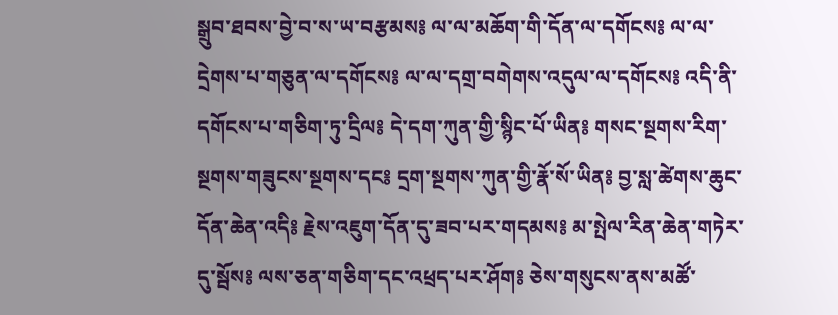སྒྲུབ་ཐབས་བྱེ་བ་ས་ཡ་བརྩམས༔ ལ་ལ་མཆོག་གི་དོན་ལ་དགོངས༔ ལ་ལ་དྲེགས་པ་གཅུན་ལ་དགོངས༔ ལ་ལ་དགྲ་བགེགས་འདུལ་ལ་དགོངས༔ འདི་ནི་དགོངས་པ་གཅིག་ཏུ་དྲིལ༔ དེ་དག་ཀུན་གྱི་སྙིང་པོ་ཡིན༔ གསང་སྔགས་རིག་སྔགས་གཟུངས་སྔགས་དང༔ དྲག་སྔགས་ཀུན་གྱི་རྣོ་སོ་ཡིན༔ བྱ་སླ་ཚེགས་ཆུང་དོན་ཆེན་འདི༔ རྗེས་འཇུག་དོན་དུ་ཟབ་པར་གདམས༔ མ་སྤེལ་རིན་ཆེན་གཏེར་དུ་སྦོས༔ ལས་ཅན་གཅིག་དང་འཕྲད་པར་ཤོག༔ ཅེས་གསུངས་ནས་མཚོ་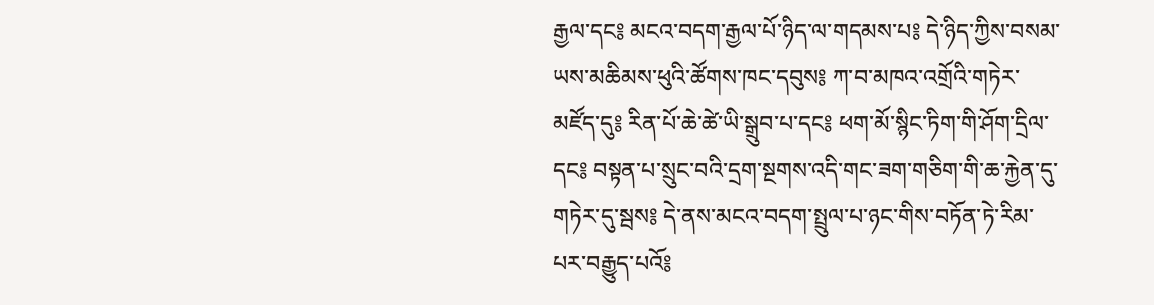རྒྱལ་དང༔ མངའ་བདག་རྒྱལ་པོ་ཉིད་ལ་གདམས་པ༔ དེ་ཉིད་ཀྱིས་བསམ་ཡས་མཆིམས་ཕུའི་ཚོགས་ཁང་དབུས༔ ཀ་བ་མཁའ་འགྲོའི་གཏེར་མཛོད་དུ༔ རིན་པོ་ཆེ་ཚེ་ཡི་སྒྲུབ་པ་དང༔ ཕག་མོ་སྙིང་ཏིག་གི་ཤོག་དྲིལ་དང༔ བསྟན་པ་སྲུང་བའི་དྲག་སྔགས་འདི་གང་ཟག་གཅིག་གི་ཆ་རྐྱེན་དུ་གཏེར་དུ་སྦས༔ དེ་ནས་མངའ་བདག་སྤྲུལ་པ་ཉང་གིས་བཏོན་ཏེ་རིམ་པར་བརྒྱུད་པའོ༔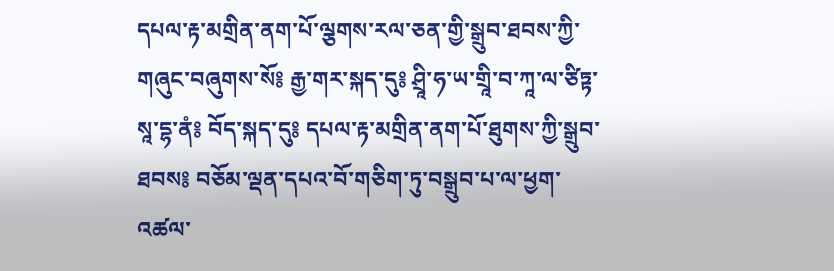དཔལ་རྟ་མགྲིན་ནག་པོ་ལྕགས་རལ་ཅན་གྱི་སྒྲུབ་ཐབས་ཀྱི་གཞུང་བཞུགས་སོ༔ རྒྱ་གར་སྐད་དུ༔ ཤྲཱི་ཧ་ཡ་གྲཱི་བ་ཀཱ་ལ་ཙིཏྟ་སཱ་དྷ་ནཾ༔ བོད་སྐད་དུ༔ དཔལ་རྟ་མགྲིན་ནག་པོ་ཐུགས་ཀྱི་སྒྲུབ་ཐབས༔ བཅོམ་ལྡན་དཔའ་བོ་གཅིག་ཏུ་བསྒྲུབ་པ་ལ་ཕྱག་འཚལ་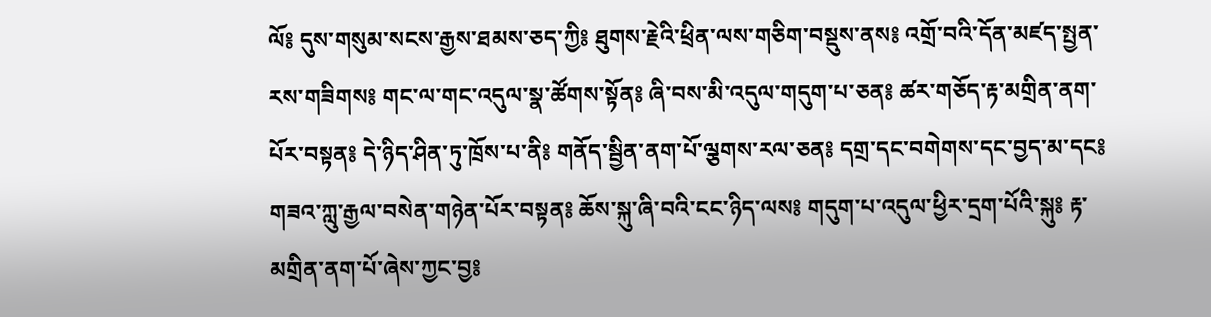ལོ༔ དུས་གསུམ་སངས་རྒྱས་ཐམས་ཅད་ཀྱི༔ ཐུགས་རྗེའི་ཕྲིན་ལས་གཅིག་བསྡུས་ནས༔ འགྲོ་བའི་དོན་མཛད་སྤྱན་རས་གཟིགས༔ གང་ལ་གང་འདུལ་སྣ་ཚོགས་སྟོན༔ ཞི་བས་མི་འདུལ་གདུག་པ་ཅན༔ ཚར་གཅོད་རྟ་མགྲིན་ནག་པོར་བསྟན༔ དེ་ཉིད་ཤིན་ཏུ་ཁྲོས་པ་ནི༔ གནོད་སྦྱིན་ནག་པོ་ལྕགས་རལ་ཅན༔ དགྲ་དང་བགེགས་དང་བྱད་མ་དང༔ གཟའ་ཀླུ་རྒྱལ་བསེན་གཉེན་པོར་བསྟན༔ ཆོས་སྐུ་ཞི་བའི་ངང་ཉིད་ལས༔ གདུག་པ་འདུལ་ཕྱིར་དྲག་པོའི་སྐུ༔ རྟ་མགྲིན་ནག་པོ་ཞེས་ཀྱང་བྱ༔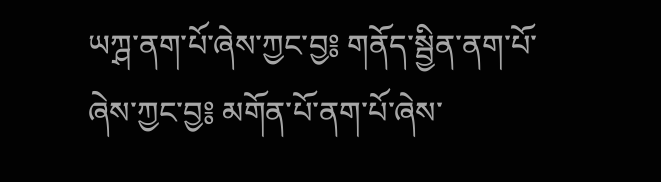ཡཀྴ་ནག་པོ་ཞེས་ཀྱང་བྱ༔ གནོད་སྦྱིན་ནག་པོ་ཞེས་ཀྱང་བྱ༔ མགོན་པོ་ནག་པོ་ཞེས་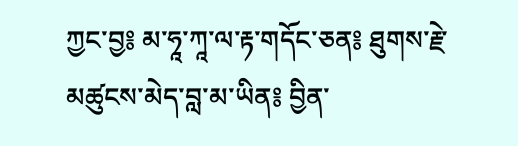ཀྱང་བྱ༔ མ་ཧཱ་ཀཱ་ལ་རྟ་གདོང་ཅན༔ ཐུགས་རྗེ་མཚུངས་མེད་བླ་མ་ཡིན༔ བྱིན་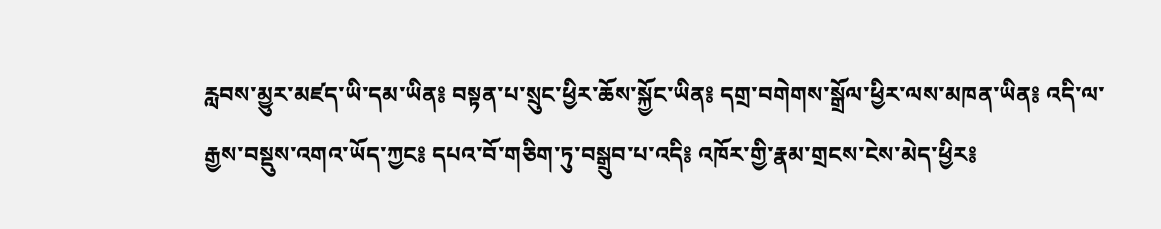རླབས་མྱུར་མཛད་ཡི་དམ་ཡིན༔ བསྟན་པ་སྲུང་ཕྱིར་ཆོས་སྐྱོང་ཡིན༔ དགྲ་བགེགས་སྒྲོལ་ཕྱིར་ལས་མཁན་ཡིན༔ འདི་ལ་རྒྱས་བསྡུས་འགའ་ཡོད་ཀྱང༔ དཔའ་བོ་གཅིག་ཏུ་བསྒྲུབ་པ་འདི༔ འཁོར་གྱི་རྣམ་གྲངས་ངེས་མེད་ཕྱིར༔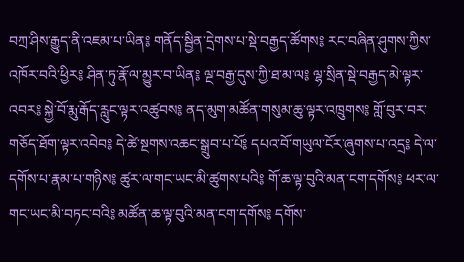བཀྲ་ཤིས་རྒྱུད་ནི་འཇམ་པ་ཡིན༔ གནོད་སྦྱིན་དྲེགས་པ་སྡེ་བརྒྱད་ཚོགས༔ རང་བཞིན་ཤུགས་ཀྱིས་འཁོར་བའི་ཕྱིར༔ ཤིན་ཏུ་རྣོ་ལ་མྱུར་བ་ཡིན༔ ལྔ་བརྒྱ་དུས་ཀྱི་ཐ་མ་ལ༔ ལྷ་སྲིན་སྡེ་བརྒྱད་མེ་ལྟར་འབར༔ སྐྱེ་བོ་རྨུ་རྒོད་རླུང་ལྟར་འཚུབས༔ ནད་མུག་མཚོན་གསུམ་ཆུ་ལྟར་འཁྲུགས༔ གློ་བུར་བར་གཅོད་ཐོག་ལྟར་འབེབ༔ དེ་ཚེ་སྔགས་འཆང་སྒྲུབ་པ་པོ༔ དཔའ་བོ་གཡུལ་ངོར་ཞུགས་པ་འདྲ༔ དེ་ལ་དགོས་པ་རྣམ་པ་གཉིས༔ ཚུར་ལ་གང་ཡང་མི་ཚུགས་པའི༔ གོ་ཆ་ལྟ་བུའི་མན་ངག་དགོས༔ ཕར་ལ་གང་ཡང་མི་བཏང་བའི༔ མཚོན་ཆ་ལྟ་བུའི་མན་ངག་དགོས༔ དགོས་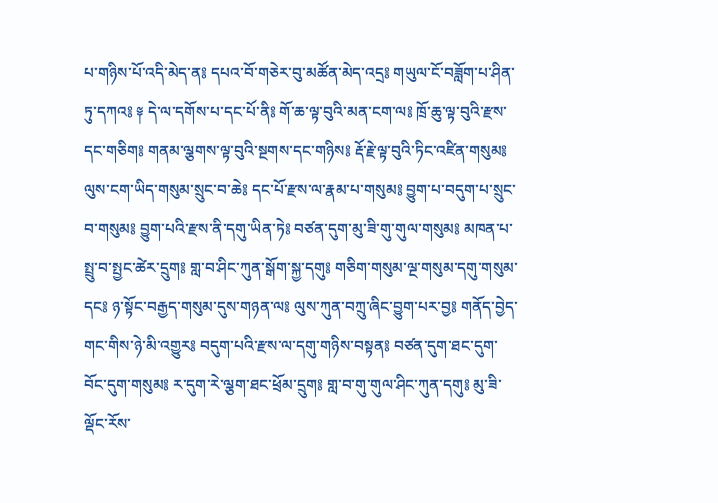པ་གཉིས་པོ་འདི་མེད་ན༔ དཔའ་བོ་གཅེར་བུ་མཚོན་མེད་འདྲ༔ གཡུལ་ངོ་བཟློག་པ་ཤིན་ཏུ་དཀའ༔ ༈ དེ་ལ་དགོས་པ་དང་པོ་ནི༔ གོ་ཆ་ལྟ་བུའི་མན་ངག་ལ༔ ཁྲོ་ཆུ་ལྟ་བུའི་རྫས་དང་གཅིག༔ གནམ་ལྕགས་ལྟ་བུའི་སྔགས་དང་གཉིས༔ རྡོ་རྗེ་ལྟ་བུའི་ཏིང་འཛིན་གསུམ༔ ལུས་ངག་ཡིད་གསུམ་སྲུང་བ་ཆེ༔ དང་པོ་རྫས་ལ་རྣམ་པ་གསུམ༔ བྱུག་པ་བདུག་པ་སྲུང་བ་གསུམ༔ བྱུག་པའི་རྫས་ནི་དགུ་ཡིན་ཏེ༔ བཙན་དུག་མུ་ཟི་གུ་གུལ་གསུམ༔ མཁན་པ་སྤྲུ་བ་སྤྱང་ཚེར་དྲུག༔ གླ་བ་ཤིང་ཀུན་སྒོག་སྐྱ་དགུ༔ གཅིག་གསུམ་ལྔ་གསུམ་དགུ་གསུམ་དང༔ ཉ་སྟོང་བརྒྱད་གསུམ་དུས་གཉན་ལ༔ ལུས་ཀུན་བཀྲུ་ཞིང་བྱུག་པར་བྱ༔ གནོད་བྱེད་གང་གིས་ཉེ་མི་འགྱུར༔ བདུག་པའི་རྫས་ལ་དགུ་གཉིས་བསྟན༔ བཙན་དུག་ཐང་དུག་བོང་དུག་གསུམ༔ ར་དུག་རེ་ལྕག་ཐང་ཕྲོམ་དྲུག༔ གླ་བ་གུ་གུལ་ཤིང་ཀུན་དགུ༔ མུ་ཟི་ལྡོང་རོས་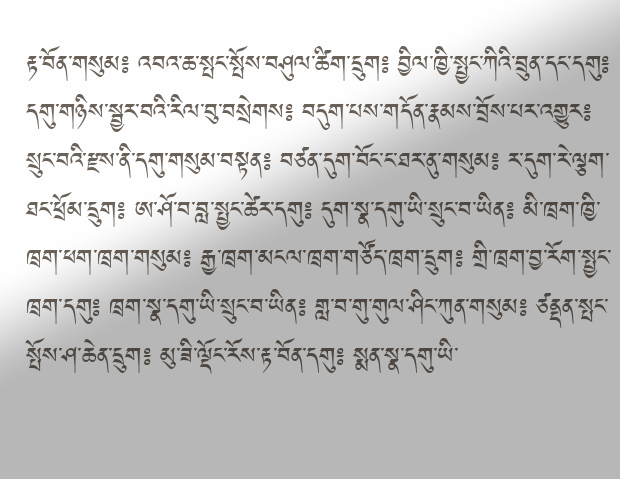རྟ་བོན་གསུམ༔ འབའ་ཆ་སྤང་སྤོས་བཤུལ་ཚིག་དྲུག༔ བྱིལ་ཁྱི་སྤྱང་ཀིའི་བྲུན་དང་དགུ༔ དགུ་གཉིས་སྦྱར་བའི་རིལ་བུ་བསྲེགས༔ བདུག་པས་གདོན་རྣམས་བྲོས་པར་འགྱུར༔ སྲུང་བའི་རྫས་ནི་དགུ་གསུམ་བསྟན༔ བཙན་དུག་བོང་ང་ཐར་ནུ་གསུམ༔ ར་དུག་རེ་ལྕག་ཐང་ཕྲོམ་དྲུག༔ ཨ་ཤོ་བ་བླ་སྤྱང་ཚེར་དགུ༔ དུག་སྣ་དགུ་ཡི་སྲུང་བ་ཡིན༔ མི་ཁྲག་ཁྱི་ཁྲག་ཕག་ཁྲག་གསུམ༔ རྒྱ་ཁྲག་མངལ་ཁྲག་གཙོད་ཁྲག་དྲུག༔ གྲི་ཁྲག་བྱ་རོག་སྤྱང་ཁྲག་དགུ༔ ཁྲག་སྣ་དགུ་ཡི་སྲུང་བ་ཡིན༔ གླ་བ་གུ་གུལ་ཤིང་ཀུན་གསུམ༔ ཙནྡན་སྤང་སྤོས་ཤ་ཆེན་དྲུག༔ མུ་ཟི་ལྡོང་རོས་རྟ་བོན་དགུ༔ སྨན་སྣ་དགུ་ཡི་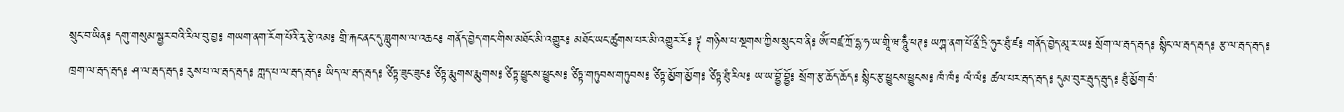སྲུང་བ་ཡིན༔ དགུ་གསུམ་སྦྱར་བའི་རིལ་བུ་བྱ༔ གཡག་ནག་རོག་པོའི་རྭ་རྩེ་འམ༔ གྲི་རྐང་ནང་དུ་བླུགས་ལ་འཆང༔ གནོད་བྱེད་གང་གིས་མཐོང་མི་འགྱུར༔ མཐོང་ཡང་ཚུགས་པར་མི་འགྱུར་རོ༔ ༈ གཉིས་པ་སྔགས་ཀྱིས་སྲུང་བ་ནི༔ ཨོཾ་བཛྲ་ཀྲོ་དྷ་ཧ་ཡ་གྲཱི་ཝ་ཧཱུྃ་ཕཊ༔ ཡཀྴ་ནག་པོ་ནྲྀ་ཏྲི་ཧུར་ཐུཾ་ཛ༔ གནོད་བྱེད་མཱ་ར་ཡ༔ སྲོག་ལ་རྦད་རྦད༔ སྙིང་ལ་རྦད་རྦད༔ རྩ་ལ་རྦད་རྦད༔ ཁྲག་ལ་རྦད་རྦད༔ ཤ་ལ་རྦད་རྦད༔ རུས་པ་ལ་རྦད་རྦད༔ ཀླད་པ་ལ་རྦད་རྦད༔ ཡིད་ལ་རྦད་རྦད༔ ཙིཏྟ་ཟུང་ཟུང༔ ཙིཏྟ་རྨུགས་རྨུགས༔ ཙིཏྟ་ཕྱུངས་ཕྱུངས༔ ཙིཏྟ་གཏུབས་གཏུབས༔ ཙིཏྟ་མྱོག་མྱོག༔ ཙིཏྟ་ཐུཾ་རིལ༔ ཡ་ཡ་བྷྱོ་བྷྱོ༔ སྲོག་རྩ་ཆོད་ཆོད༔ སྙིང་རྩ་ཕྱུངས་ཕྱུངས༔ ཁཾ་ཁཾ༔ ལཾ་ལཾ༔ ཚལ་པར་རྦད་རྦད༔ དུམ་བུར་རྦུད་རྦུད༔ ཐུཾ་མྱོག་བཾ་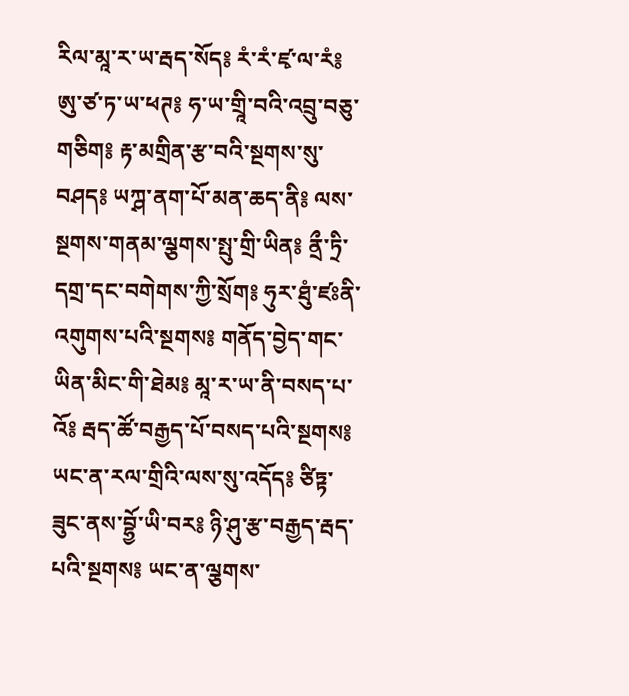རིལ་མཱ་ར་ཡ་རྦད་སོད༔ རཾ་རཾ་ཛྭ་ལ་རཾ༔ ཨུ་ཙ་ཏ་ཡ་ཕཊ༔ ཧ་ཡ་གྲཱི་བའི་འབྲུ་བཅུ་གཅིག༔ རྟ་མགྲིན་རྩ་བའི་སྔགས་སུ་བཤད༔ ཡཀྴ་ནག་པོ་མན་ཆད་ནི༔ ལས་སྔགས་གནམ་ལྕགས་སྤུ་གྲི་ཡིན༔ ནྲྀ་ཏྲི་དགྲ་དང་བགེགས་ཀྱི་སྲོག༔ ཧུར་ཐུཾ་ཛཿནི་འགུགས་པའི་སྔགས༔ གནོད་བྱེད་གང་ཡིན་མིང་གི་ཐེམ༔ མཱ་ར་ཡ་ནི་བསད་པ་འོ༔ རྦད་ཚོ་བརྒྱད་པོ་བསད་པའི་སྔགས༔ ཡང་ན་རལ་གྲིའི་ལས་སུ་འདོད༔ ཙིཏྟ་ཟུང་ནས་བྷྱོ་ཡི་བར༔ ཉི་ཤུ་རྩ་བརྒྱད་རྦད་པའི་སྔགས༔ ཡང་ན་ལྕགས་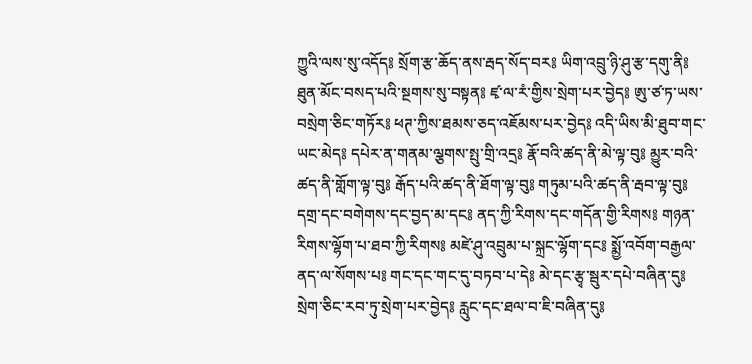ཀྱུའི་ལས་སུ་འདོད༔ སྲོག་རྩ་ཆོད་ནས་རྦད་སོད་བར༔ ཡིག་འབྲུ་ཉི་ཤུ་རྩ་དགུ་ནི༔ ཐུན་མོང་བསད་པའི་སྔགས་སུ་བསྟན༔ ཛྭ་ལ་རཾ་གྱིས་སྲེག་པར་བྱེད༔ ཨུ་ཙ་ཏ་ཡས་བསྲེག་ཅིང་གཏོར༔ ཕཊ་ཀྱིས་ཐམས་ཅད་འཇོམས་པར་བྱེད༔ འདི་ཡིས་མི་ཐུབ་གང་ཡང་མེད༔ དཔེར་ན་གནམ་ལྕགས་སྤུ་གྲི་འདྲ༔ རྣོ་བའི་ཚད་ནི་མེ་ལྟ་བུ༔ མྱུར་བའི་ཚད་ནི་གློག་ལྟ་བུ༔ རྒོད་པའི་ཚད་ནི་ཐོག་ལྟ་བུ༔ གཏུམ་པའི་ཚད་ནི་རྦབ་ལྟ་བུ༔ དགྲ་དང་བགེགས་དང་བྱད་མ་དང༔ ནད་ཀྱི་རིགས་དང་གདོན་གྱི་རིགས༔ གཉན་རིགས་ལྷོག་པ་ཐབ་ཀྱི་རིགས༔ མཛེ་ཤུ་འབྲུམ་པ་སྐྲང་ལྷོག་དང༔ སྨྱོ་འབོག་བརྒྱལ་ནད་ལ་སོགས་པ༔ གང་དང་གང་དུ་བཏབ་པ་དེ༔ མེ་དང་རྩྭ་སྦུར་དཔེ་བཞིན་དུ༔ སྲེག་ཅིང་རབ་ཏུ་སྲེག་པར་བྱེད༔ རླུང་དང་ཐལ་བ་ཇི་བཞིན་དུ༔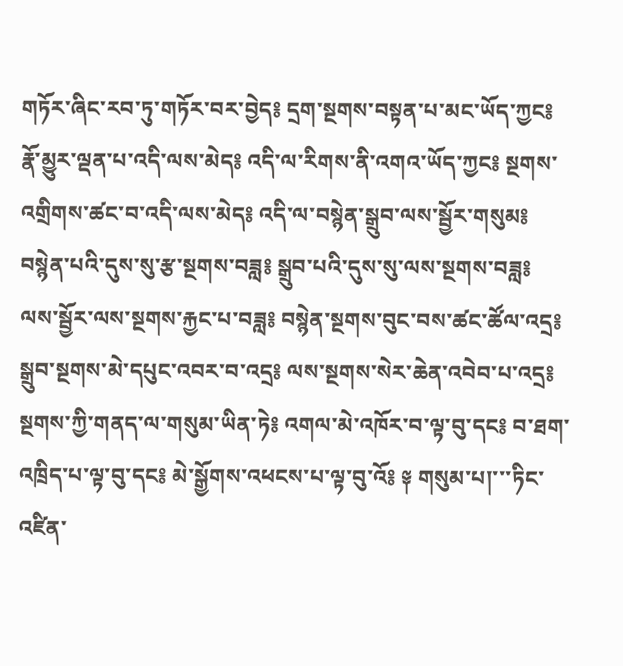གཏོར་ཞིང་རབ་ཏུ་གཏོར་བར་བྱེད༔ དྲག་སྔགས་བསྟན་པ་མང་ཡོད་ཀྱང༔ རྣོ་མྱུར་ལྡན་པ་འདི་ལས་མེད༔ འདི་ལ་རིགས་ནི་འགའ་ཡོད་ཀྱང༔ སྔགས་འགྲིགས་ཚང་བ་འདི་ལས་མེད༔ འདི་ལ་བསྙེན་སྒྲུབ་ལས་སྦྱོར་གསུམ༔ བསྙེན་པའི་དུས་སུ་རྩ་སྔགས་བཟླ༔ སྒྲུབ་པའི་དུས་སུ་ལས་སྔགས་བཟླ༔ ལས་སྦྱོར་ལས་སྔགས་རྐྱང་པ་བཟླ༔ བསྙེན་སྔགས་བུང་བས་ཚང་ཚོལ་འདྲ༔ སྒྲུབ་སྔགས་མེ་དཔུང་འབར་བ་འདྲ༔ ལས་སྔགས་སེར་ཆེན་འབེབ་པ་འདྲ༔ སྔགས་ཀྱི་གནད་ལ་གསུམ་ཡིན་ཏེ༔ འགལ་མེ་འཁོར་བ་ལྟ་བུ་དང༔ བ་ཐག་འཁྲིད་པ་ལྟ་བུ་དང༔ མེ་སྒྱོགས་འཕངས་པ་ལྟ་བུ་འོ༔ ༈ གསུམ་པ།་་་ཏིང་འཛིན་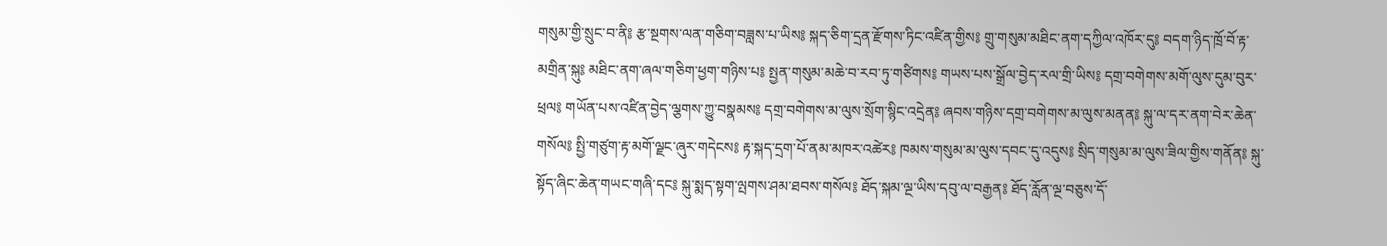གསུམ་གྱི་སྲུང་བ་ནི༔ རྩ་སྔགས་ལན་གཅིག་བཟླས་པ་ཡིས༔ སྐད་ཅིག་དྲན་རྫོགས་ཏིང་འཛིན་གྱིས༔ གྲུ་གསུམ་མཐིང་ནག་དཀྱིལ་འཁོར་དུ༔ བདག་ཉིད་ཁྲོ་བོ་རྟ་མགྲིན་སྐུ༔ མཐིང་ནག་ཞལ་གཅིག་ཕྱག་གཉིས་པ༔ སྤྱན་གསུམ་མཆེ་བ་རབ་ཏུ་གཙིགས༔ གཡས་པས་སྒྲོལ་བྱེད་རལ་གྲི་ཡིས༔ དགྲ་བགེགས་མགོ་ལུས་དུམ་བུར་ཕྲལ༔ གཡོན་པས་འཛིན་བྱེད་ལྕགས་ཀྱུ་བསྣམས༔ དགྲ་བགེགས་མ་ལུས་སྲོག་སྙིང་འདྲེན༔ ཞབས་གཉིས་དགྲ་བགེགས་མ་ལུས་མནན༔ སྐུ་ལ་དར་ནག་བེར་ཆེན་གསོལ༔ སྤྱི་གཙུག་རྟ་མགོ་ལྗང་ཞུར་གདེངས༔ རྟ་སྐད་དྲག་པོ་ནམ་མཁར་འཚེར༔ ཁམས་གསུམ་མ་ལུས་དབང་དུ་འདུས༔ སྲིད་གསུམ་མ་ལུས་ཟིལ་གྱིས་གནོན༔ སྐུ་སྟོད་ཞིང་ཆེན་གཡང་གཞི་དང༔ སྐུ་སྨད་སྟག་ལྤགས་ཤམ་ཐབས་གསོལ༔ ཐོད་སྐམ་ལྔ་ཡིས་དབུ་ལ་བརྒྱན༔ ཐོད་རློན་ལྔ་བཅུས་དོ་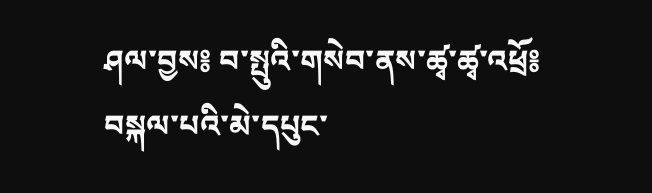ཤལ་བྱས༔ བ་སྤུའི་གསེབ་ནས་ཚྭ་ཚྭ་འཕྲོ༔ བསྐལ་པའི་མེ་དཔུང་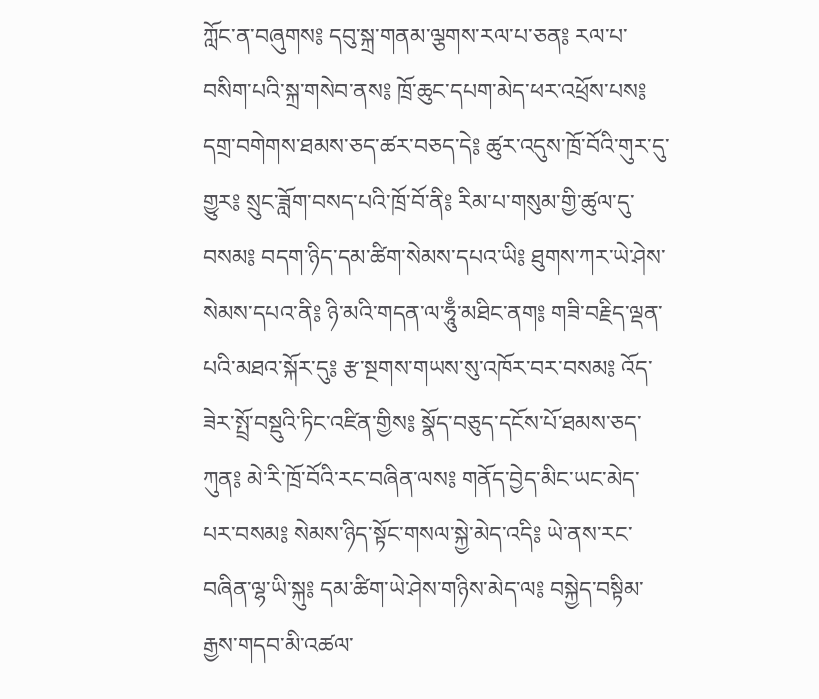ཀློང་ན་བཞུགས༔ དབུ་སྐྲ་གནམ་ལྕགས་རལ་པ་ཅན༔ རལ་པ་བསིག་པའི་སྐྲ་གསེབ་ནས༔ ཁྲོ་ཆུང་དཔག་མེད་ཕར་འཕྲོས་པས༔ དགྲ་བགེགས་ཐམས་ཅད་ཚར་བཅད་དེ༔ ཚུར་འདུས་ཁྲོ་བོའི་གུར་དུ་གྱུར༔ སྲུང་ཟློག་བསད་པའི་ཁྲོ་བོ་ནི༔ རིམ་པ་གསུམ་གྱི་ཚུལ་དུ་བསམ༔ བདག་ཉིད་དམ་ཚིག་སེམས་དཔའ་ཡི༔ ཐུགས་ཀར་ཡེ་ཤེས་སེམས་དཔའ་ནི༔ ཉི་མའི་གདན་ལ་ཧཱུྃ་མཐིང་ནག༔ གཟི་བརྗིད་ལྡན་པའི་མཐའ་སྐོར་དུ༔ རྩ་སྔགས་གཡས་སུ་འཁོར་བར་བསམ༔ འོད་ཟེར་སྤྲོ་བསྡུའི་ཏིང་འཛིན་གྱིས༔ སྣོད་བཅུད་དངོས་པོ་ཐམས་ཅད་ཀུན༔ མེ་རི་ཁྲོ་བོའི་རང་བཞིན་ལས༔ གནོད་བྱེད་མིང་ཡང་མེད་པར་བསམ༔ སེམས་ཉིད་སྟོང་གསལ་སྐྱེ་མེད་འདི༔ ཡེ་ནས་རང་བཞིན་ལྷ་ཡི་སྐུ༔ དམ་ཚིག་ཡེ་ཤེས་གཉིས་མེད་ལ༔ བསྐྱེད་བསྟིམ་རྒྱས་གདབ་མི་འཚལ་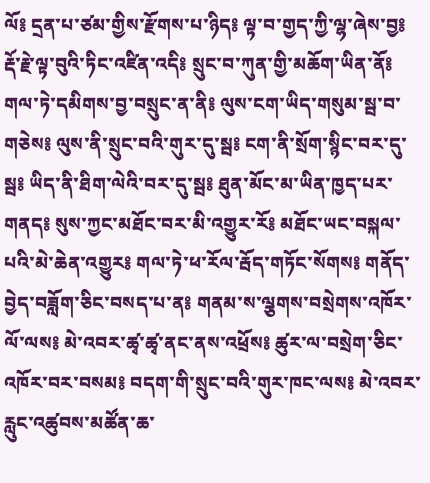ལོ༔ དྲན་པ་ཙམ་གྱིས་རྫོགས་པ་ཉིད༔ ལྟ་བ་གྱད་ཀྱི་ལྷ་ཞེས་བྱ༔ རྡོ་རྗེ་ལྟ་བུའི་ཏིང་འཛིན་འདི༔ སྲུང་བ་ཀུན་གྱི་མཆོག་ཡིན་ནོ༔ གལ་ཏེ་དམིགས་བྱ་བསྲུང་ན་ནི༔ ལུས་ངག་ཡིད་གསུམ་སྦ་བ་གཅེས༔ ལུས་ནི་སྲུང་བའི་གུར་དུ་སྦ༔ ངག་ནི་སྲོག་སྙིང་བར་དུ་སྦ༔ ཡིད་ནི་ཐིག་ལེའི་བར་དུ་སྦ༔ ཐུན་མོང་མ་ཡིན་ཁྱད་པར་གནད༔ སུས་ཀྱང་མཐོང་བར་མི་འགྱུར་རོ༔ མཐོང་ཡང་བསྐལ་པའི་མེ་ཆེན་འགྱུར༔ གལ་ཏེ་ཕ་རོལ་རྦོད་གཏོང་སོགས༔ གནོད་བྱེད་བཟློག་ཅིང་བསད་པ་ན༔ གནམ་ས་ལྕགས་བསྲེགས་འཁོར་ལོ་ལས༔ མེ་འབར་ཚྭ་ཚྭ་ནང་ནས་འཕྲོས༔ ཚུར་ལ་བསྲེག་ཅིང་འཁོར་བར་བསམ༔ བདག་གི་སྲུང་བའི་གུར་ཁང་ལས༔ མེ་འབར་རླུང་འཚུབས་མཚོན་ཆ་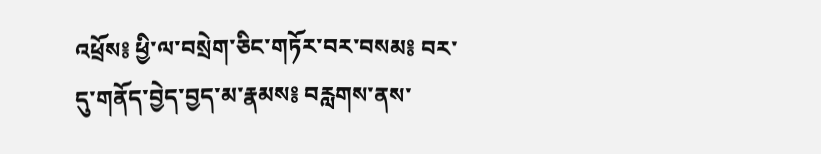འཕྲོས༔ ཕྱི་ལ་བསྲེག་ཅིང་གཏོར་བར་བསམ༔ བར་དུ་གནོད་བྱེད་བྱད་མ་རྣམས༔ བརླགས་ནས་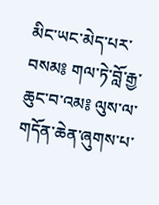མིང་ཡང་མེད་པར་བསམ༔ གལ་ཏེ་བློ་རྒྱ་ཆུང་བ་འམ༔ ལུས་ལ་གདོན་ཆེན་ཞུགས་པ་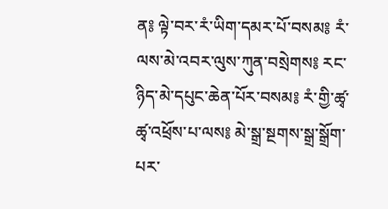ན༔ ལྟེ་བར་རཾ་ཡིག་དམར་པོ་བསམ༔ རཾ་ལས་མེ་འབར་ལུས་ཀུན་བསྲེགས༔ རང་ཉིད་མེ་དཔུང་ཆེན་པོར་བསམ༔ རཾ་གྱི་ཚྭ་ཚྭ་འཕྲོས་པ་ལས༔ མེ་སྒྲ་སྔགས་སྒྲ་སྒྲོག་པར་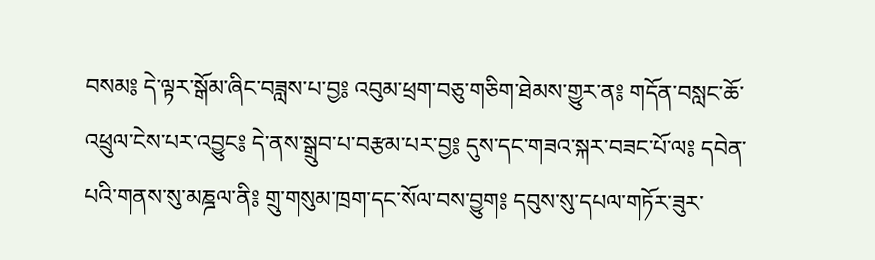བསམ༔ དེ་ལྟར་སྒོམ་ཞིང་བཟླས་པ་བྱ༔ འབུམ་ཕྲག་བཅུ་གཅིག་ཐེམས་གྱུར་ན༔ གདོན་བསླང་ཆོ་འཕྲུལ་ངེས་པར་འབྱུང༔ དེ་ནས་སྒྲུབ་པ་བརྩམ་པར་བྱ༔ དུས་དང་གཟའ་སྐར་བཟང་པོ་ལ༔ དབེན་པའི་གནས་སུ་མཎྜལ་ནི༔ གྲུ་གསུམ་ཁྲག་དང་སོལ་བས་བྱུག༔ དབུས་སུ་དཔལ་གཏོར་ཟུར་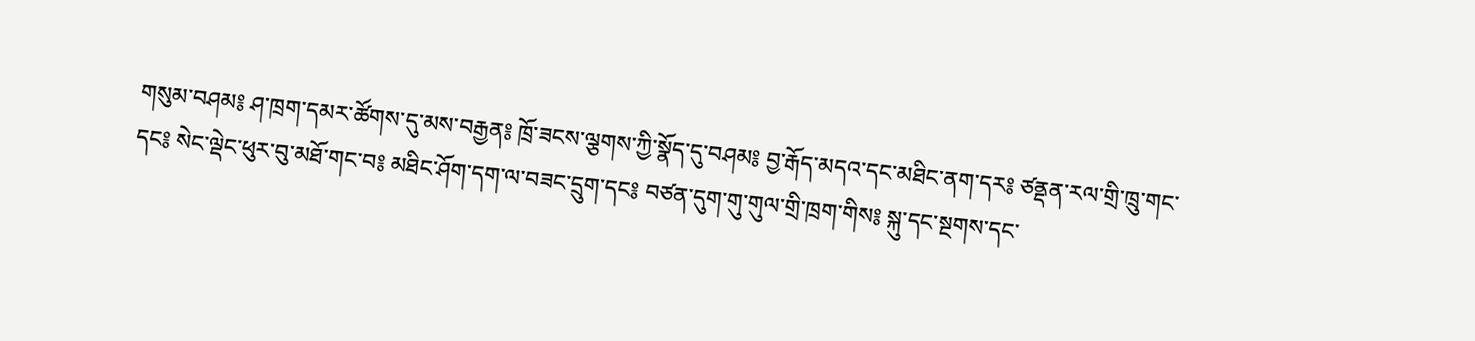གསུམ་བཤམ༔ ཤ་ཁྲག་དམར་ཚོགས་དུ་མས་བརྒྱན༔ ཁྲོ་ཟངས་ལྕགས་ཀྱི་སྣོད་དུ་བཤམ༔ བྱ་རྒོད་མདའ་དང་མཐིང་ནག་དར༔ ཙནྡན་རལ་གྲི་ཁྲུ་གང་དང༔ སེང་ལྡེང་ཕུར་བུ་མཐོ་གང་བ༔ མཐིང་ཤོག་དག་ལ་བཟང་དྲུག་དང༔ བཙན་དུག་གུ་གུལ་གྲི་ཁྲག་གིས༔ སྐུ་དང་སྔགས་དང་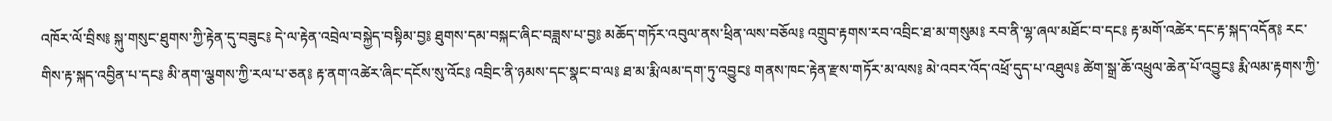འཁོར་ལོ་བྲིས༔ སྐུ་གསུང་ཐུགས་ཀྱི་རྟེན་དུ་བཟུང༔ དེ་ལ་རྟེན་འབྲེལ་བསྐྱེད་བསྟིམ་བྱ༔ ཐུགས་དམ་བསྐང་ཞིང་བཟླས་པ་བྱ༔ མཆོད་གཏོར་འབུལ་ནས་ཕྲིན་ལས་བཅོལ༔ འགྲུབ་རྟགས་རབ་འབྲིང་ཐ་མ་གསུམ༔ རབ་ནི་ལྷ་ཞལ་མཐོང་བ་དང༔ རྟ་མགོ་འཚེར་དང་རྟ་སྐད་འདོན༔ རང་གིས་རྟ་སྐད་འབྱིན་པ་དང༔ མི་ནག་ལྕགས་ཀྱི་རལ་པ་ཅན༔ རྟ་ནག་འཚེར་ཞིང་དངོས་སུ་འོང༔ འབྲིང་ནི་ཉམས་དང་སྣང་བ་ལ༔ ཐ་མ་རྨི་ལམ་དག་ཏུ་འབྱུང༔ གནས་ཁང་རྟེན་རྫས་གཏོར་མ་ལས༔ མེ་འབར་འོད་འཕྲོ་དུད་པ་འཐུལ༔ ཚེག་སྒྲ་ཆོ་འཕྲུལ་ཆེན་པོ་འབྱུང༔ རྨི་ལམ་རྟགས་ཀྱི་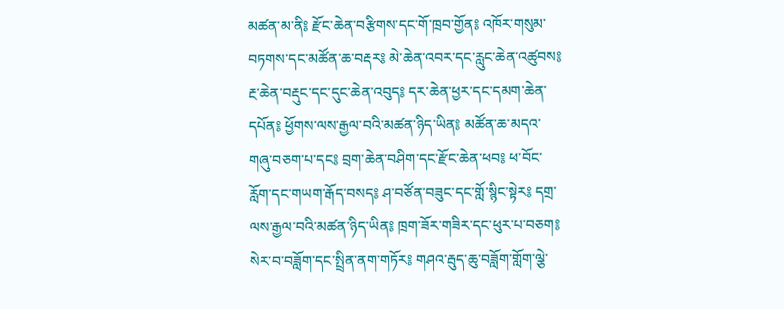མཚན་མ་ནི༔ རྫོང་ཆེན་བརྩིགས་དང་གོ་ཁྲབ་གྱོན༔ འཁོར་གསུམ་བཏགས་དང་མཚོན་ཆ་བརྡར༔ མེ་ཆེན་འབར་དང་རླུང་ཆེན་འཚུབས༔ རྔ་ཆེན་བརྡུང་དང་དུང་ཆེན་འབུད༔ དར་ཆེན་ཕྱར་དང་དམག་ཆེན་དཔོན༔ ཕྱོགས་ལས་རྒྱལ་བའི་མཚན་ཉིད་ཡིན༔ མཚོན་ཆ་མདའ་གཞུ་བཅག་པ་དང༔ བྲག་ཆེན་བཤིག་དང་རྫོང་ཆེན་ཕབ༔ ཕ་བོང་རློག་དང་གཡག་རྒོད་བསད༔ ཤ་བཙོན་བཟུང་དང་གློ་སྙིང་སྟེར༔ དགྲ་ལས་རྒྱལ་བའི་མཚན་ཉིད་ཡིན༔ ཁྲག་ཟོར་གཟིར་དང་ཕུར་པ་བཅག༔ སེར་བ་བཟློག་དང་སྤྲིན་ནག་གཏོར༔ གཤའ་རྦུད་ཆུ་བཟློག་གློག་ལྕེ་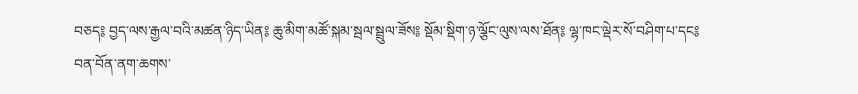བཅད༔ བྱད་ལས་རྒྱལ་བའི་མཚན་ཉིད་ཡིན༔ ཆུ་མིག་མཚོ་སྐམ་སྦལ་སྦྲུལ་ཟོས༔ སྡོམ་སྡིག་ཉ་ལྕོང་ལུས་ལས་ཐོན༔ ལྷ་ཁང་ལྡེར་སོ་བཤིག་པ་དང༔ བན་བོན་ནག་ཆགས་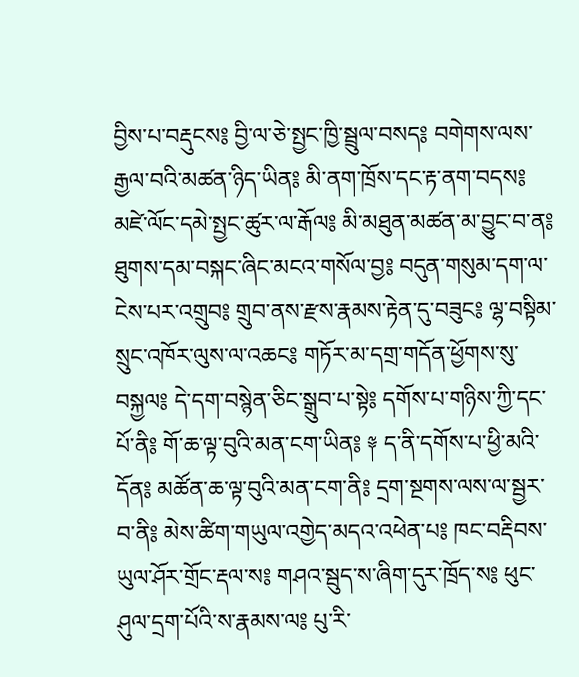བྱིས་པ་བརྡུངས༔ བྱི་ལ་ཅེ་སྤྱང་ཁྱི་སྦྲུལ་བསད༔ བགེགས་ལས་རྒྱལ་བའི་མཚན་ཉིད་ཡིན༔ མི་ནག་ཁྲོས་དང་རྟ་ནག་བདས༔ མཛེ་ལོང་དམེ་སྤྱང་ཚུར་ལ་རྒོལ༔ མི་མཐུན་མཚན་མ་བྱུང་བ་ན༔ ཐུགས་དམ་བསྐང་ཞིང་མངའ་གསོལ་བྱ༔ བདུན་གསུམ་དག་ལ་ངེས་པར་འགྲུབ༔ གྲུབ་ནས་རྫས་རྣམས་རྟེན་དུ་བཟུང༔ ལྷ་བསྟིམ་སྲུང་འཁོར་ལུས་ལ་འཆང༔ གཏོར་མ་དགྲ་གདོན་ཕྱོགས་སུ་བསྐྱལ༔ དེ་དག་བསྙེན་ཅིང་སྒྲུབ་པ་སྟེ༔ དགོས་པ་གཉིས་ཀྱི་དང་པོ་ནི༔ གོ་ཆ་ལྟ་བུའི་མན་ངག་ཡིན༔ ༈ ད་ནི་དགོས་པ་ཕྱི་མའི་དོན༔ མཚོན་ཆ་ལྟ་བུའི་མན་ངག་ནི༔ དྲག་སྔགས་ལས་ལ་སྦྱར་བ་ནི༔ མེས་ཚིག་གཡུལ་འགྱེད་མདའ་འཕེན་པ༔ ཁང་བརྡིབས་ཡུལ་ཤོར་གྲོང་རྡལ་ས༔ གཤའ་སྦུད་ས་ཞིག་དུར་ཁྲོད་ས༔ ཕུང་ཤུལ་དྲག་པོའི་ས་རྣམས་ལ༔ པུ་རི་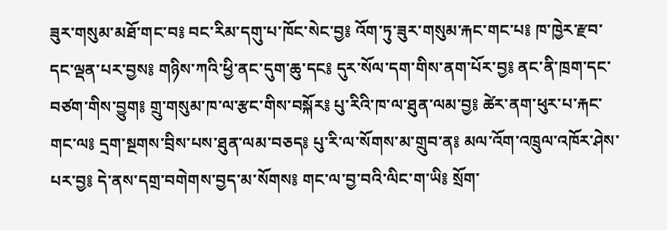ཟུར་གསུམ་མཐོ་གང་བ༔ བང་རིམ་དགུ་པ་ཁོང་སེང་བྱ༔ འོག་ཏུ་ཟུར་གསུམ་རྐང་གང་པ༔ ཁ་ཁྱེར་རྫབ་དང་ལྡན་པར་བྱས༔ གཉིས་ཀའི་ཕྱི་ནང་དུག་ཆུ་དང༔ དུར་སོལ་དག་གིས་ནག་པོར་བྱ༔ ནང་ནི་ཁྲག་དང་བཙག་གིས་བྱུག༔ གྲུ་གསུམ་ཁ་ལ་རྩང་གིས་བསྐོར༔ པུ་རིའི་ཁ་ལ་ཐུན་ལམ་བྱ༔ ཚེར་ནག་ཕུར་པ་རྐང་གང་ལ༔ དྲག་སྔགས་བྲིས་པས་ཐུན་ལམ་བཅད༔ པུ་རི་ལ་སོགས་མ་གྲུབ་ན༔ མལ་འོག་འཁྲུལ་འཁོར་ཤེས་པར་བྱ༔ དེ་ནས་དགྲ་བགེགས་བྱད་མ་སོགས༔ གང་ལ་བྱ་བའི་ལིང་ག་ཡི༔ སྲོག་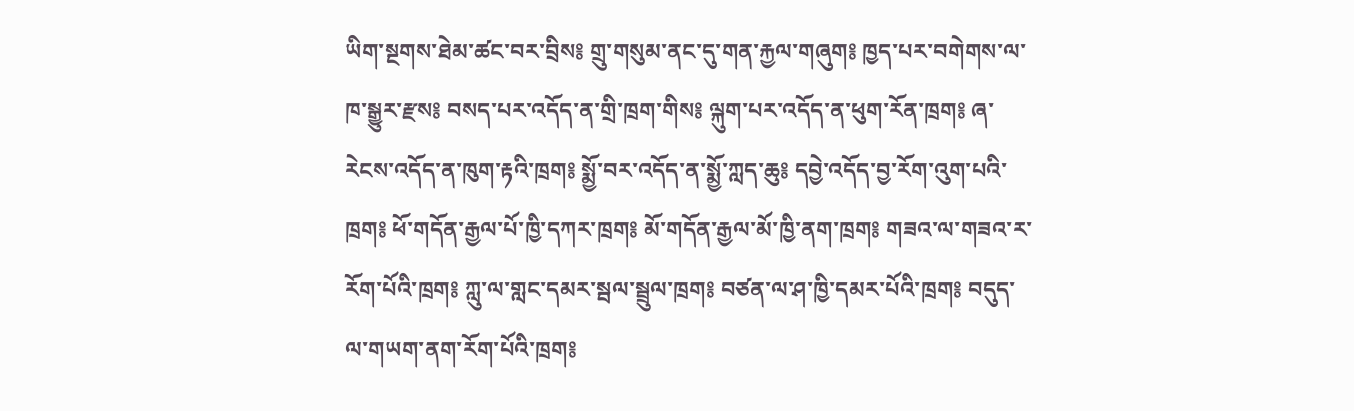ཡིག་སྔགས་ཐེམ་ཚང་བར་བྲིས༔ གྲུ་གསུམ་ནང་དུ་གན་རྐྱལ་གཞུག༔ ཁྱད་པར་བགེགས་ལ་ཁ་སྒྱུར་རྫས༔ བསད་པར་འདོད་ན་གྲི་ཁྲག་གིས༔ ལྐུག་པར་འདོད་ན་ཕུག་རོན་ཁྲག༔ ཞ་རེངས་འདོད་ན་ཁུག་རྟའི་ཁྲག༔ སྨྱོ་བར་འདོད་ན་སྨྱོ་ཀླད་ཆུ༔ དབྱེ་འདོད་བྱ་རོག་འུག་པའི་ཁྲག༔ ཕོ་གདོན་རྒྱལ་པོ་ཁྱི་དཀར་ཁྲག༔ མོ་གདོན་རྒྱལ་མོ་ཁྱི་ནག་ཁྲག༔ གཟའ་ལ་གཟའ་ར་རོག་པོའི་ཁྲག༔ ཀླུ་ལ་གླང་དམར་སྦལ་སྦྲུལ་ཁྲག༔ བཙན་ལ་ཤ་ཁྱི་དམར་པོའི་ཁྲག༔ བདུད་ལ་གཡག་ནག་རོག་པོའི་ཁྲག༔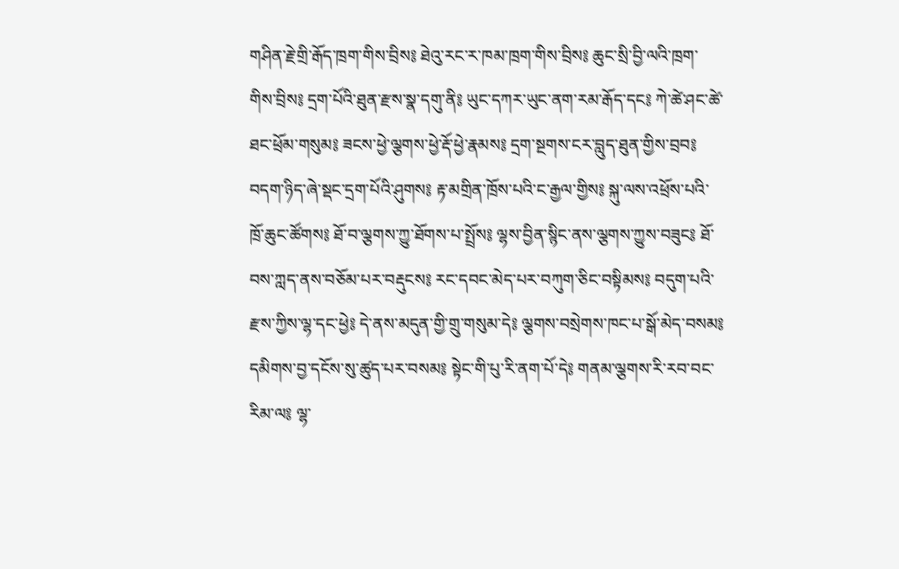གཤིན་རྗེ་གྲི་རྒོད་ཁྲག་གིས་བྲིས༔ ཐེའུ་རང་ར་ཁམ་ཁྲག་གིས་བྲིས༔ ཆུང་སྲི་བྱི་ལའི་ཁྲག་གིས་བྲིས༔ དྲག་པོའི་ཐུན་རྫས་སྣ་དགུ་ནི༔ ཡུང་དཀར་ཡུང་ནག་རམ་རྒོད་དང༔ ཀེ་ཚེ་ཤང་ཚེ་ཐང་ཕྲོམ་གསུམ༔ ཟངས་ཕྱེ་ལྕགས་ཕྱེ་རྡོ་ཕྱེ་རྣམས༔ དྲག་སྔགས་ངར་བླུད་ཐུན་གྱིས་བྲབ༔ བདག་ཉིད་ཞེ་སྡང་དྲག་པོའི་ཤུགས༔ རྟ་མགྲིན་ཁྲོས་པའི་ང་རྒྱལ་གྱིས༔ སྐུ་ལས་འཕྲོས་པའི་ཁྲོ་ཆུང་ཚོགས༔ ཐོ་བ་ལྕགས་ཀྱུ་ཐོགས་པ་སྤྲོས༔ ལྷས་བྱིན་སྙིང་ནས་ལྕགས་ཀྱུས་བཟུང༔ ཐོ་བས་ཀླད་ནས་བཅོམ་པར་བརྡུངས༔ རང་དབང་མེད་པར་བཀུག་ཅིང་བསྟིམས༔ བདུག་པའི་རྫས་ཀྱིས་ལྷ་དང་ཕྱེ༔ དེ་ནས་མདུན་གྱི་གྲུ་གསུམ་དེ༔ ལྕགས་བསྲེགས་ཁང་པ་སྒོ་མེད་བསམ༔ དམིགས་བྱ་དངོས་སུ་ཚུད་པར་བསམ༔ སྟེང་གི་པུ་རི་ནག་པོ་དེ༔ གནམ་ལྕགས་རི་རབ་བང་རིམ་ལ༔ ལྷ་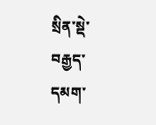སྲིན་སྡེ་བརྒྱད་དམག་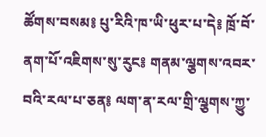ཚོགས་བསམ༔ པུ་རིའི་ཁ་ཡི་ཕུར་པ་དེ༔ ཁྲོ་བོ་ནག་པོ་འཇིགས་སུ་རུང༔ གནམ་ལྕགས་འབར་བའི་རལ་པ་ཅན༔ ལག་ན་རལ་གྲི་ལྕགས་ཀྱུ་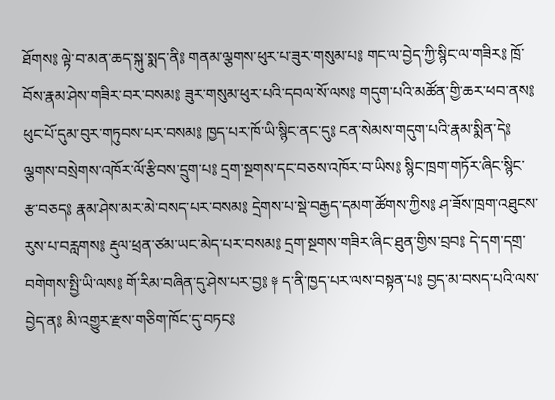ཐོགས༔ ལྟེ་བ་མན་ཆད་སྐུ་སྨད་ནི༔ གནམ་ལྕགས་ཕུར་པ་ཟུར་གསུམ་པ༔ གང་ལ་བྱེད་ཀྱི་སྙིང་ལ་གཟིར༔ ཁྲོ་བོས་རྣམ་ཤེས་གཟིར་བར་བསམ༔ ཟུར་གསུམ་ཕུར་པའི་དབལ་སོ་ལས༔ གདུག་པའི་མཚོན་གྱི་ཆར་ཕབ་ནས༔ ཕུང་པོ་དུམ་བུར་གཏུབས་པར་བསམ༔ ཁྱད་པར་ཁོ་ཡི་སྙིང་ནང་དུ༔ ངན་སེམས་གདུག་པའི་རྣམ་སྨིན་དེ༔ ལྕགས་བསྲེགས་འཁོར་ལོ་རྩིབས་དྲུག་པ༔ དྲག་སྔགས་དང་བཅས་འཁོར་བ་ཡིས༔ སྙིང་ཁྲག་གཏོར་ཞིང་སྙིང་རྩ་བཅད༔ རྣམ་ཤེས་མར་མེ་བསད་པར་བསམ༔ དྲེགས་པ་སྡེ་བརྒྱད་དམག་ཚོགས་ཀྱིས༔ ཤ་ཟོས་ཁྲག་འཐུངས་རུས་པ་བརླགས༔ རྡུལ་ཕྲན་ཙམ་ཡང་མེད་པར་བསམ༔ དྲག་སྔགས་གཟིར་ཞིང་ཐུན་གྱིས་བྲབ༔ དེ་དག་དགྲ་བགེགས་སྤྱི་ཡི་ལས༔ གོ་རིམ་བཞིན་དུ་ཤེས་པར་བྱ༔ ༈ ད་ནི་ཁྱད་པར་ལས་བསྟན་པ༔ བྱད་མ་བསད་པའི་ལས་བྱེད་ན༔ མི་འགྱུར་རྫས་གཅིག་ཁོང་དུ་བཏང༔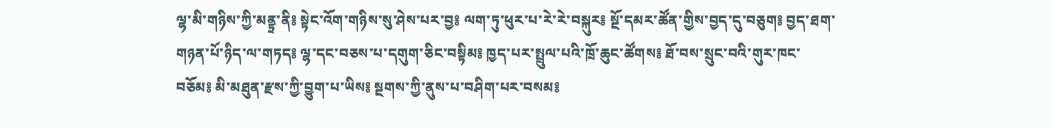ལྷ་མི་གཉིས་ཀྱི་མནྟྲ་ནི༔ སྟེང་འོག་གཉིས་སུ་ཤེས་པར་བྱ༔ ལག་ཏུ་ཕུར་པ་རེ་རེ་བསྐུར༔ སྔོ་དམར་ཚོན་གྱིས་བྱད་དུ་བཅུག༔ བྱད་ཐག་གཉན་པོ་ཉིད་ལ་གཏད༔ ལྷ་དང་བཅས་པ་དགུག་ཅིང་བསྟིམ༔ ཁྱད་པར་སྤྲུལ་པའི་ཁྲོ་ཆུང་ཚོགས༔ ཐོ་བས་སྲུང་བའི་གུར་ཁང་བཅོམ༔ མི་མཐུན་རྫས་ཀྱི་བྱུག་པ་ཡིས༔ སྔགས་ཀྱི་ནུས་པ་བཤིག་པར་བསམ༔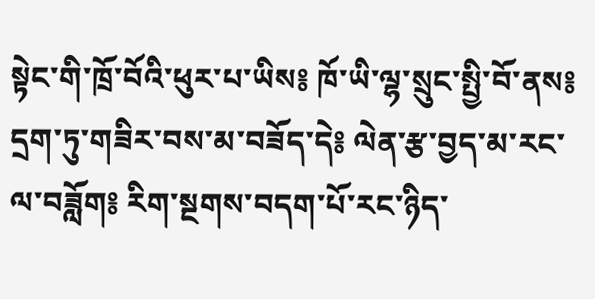སྟེང་གི་ཁྲོ་བོའི་ཕུར་པ་ཡིས༔ ཁོ་ཡི་ལྷ་སྲུང་སྤྱི་བོ་ནས༔ དྲག་ཏུ་གཟིར་བས་མ་བཟོད་དེ༔ ལེན་རྩ་བྱད་མ་རང་ལ་བཟློག༔ རིག་སྔགས་བདག་པོ་རང་ཉིད་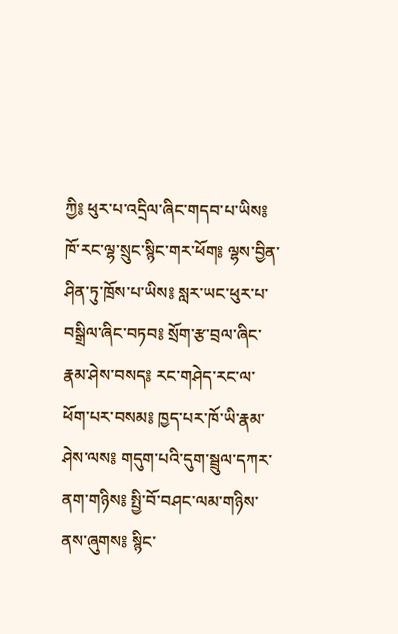ཀྱི༔ ཕུར་པ་འདྲིལ་ཞིང་གདབ་པ་ཡིས༔ ཁོ་རང་ལྷ་སྲུང་སྙིང་གར་ཕོག༔ ལྷས་བྱིན་ཤིན་ཏུ་ཁྲོས་པ་ཡིས༔ སླར་ཡང་ཕུར་པ་བསྒྲིལ་ཞིང་བཏབ༔ སྲོག་རྩ་བྲལ་ཞིང་རྣམ་ཤེས་བསད༔ རང་གཤེད་རང་ལ་ཕོག་པར་བསམ༔ ཁྱད་པར་ཁོ་ཡི་རྣམ་ཤེས་ལས༔ གདུག་པའི་དུག་སྦྲུལ་དཀར་ནག་གཉིས༔ སྤྱི་བོ་བཤང་ལམ་གཉིས་ནས་ཞུགས༔ སྙིང་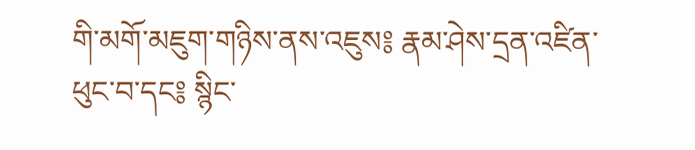གི་མགོ་མཇུག་གཉིས་ནས་འཇུས༔ རྣམ་ཤེས་དྲན་འཛིན་ཕུང་བ་དང༔ སྙིང་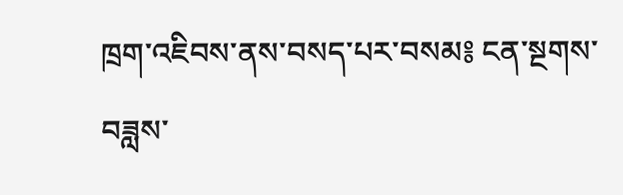ཁྲག་འཇིབས་ནས་བསད་པར་བསམ༔ ངན་སྔགས་བཟླས་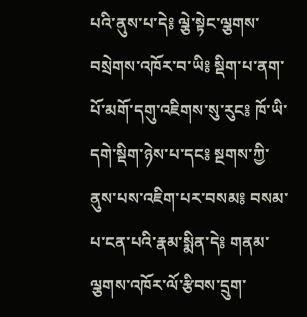པའི་ནུས་པ་དེ༔ ལྕེ་སྟེང་ལྕགས་བསྲེགས་འཁོར་བ་ཡི༔ སྡིག་པ་ནག་པོ་མགོ་དགུ་འཇིགས་སུ་རུང༔ ཁོ་ཡི་དགེ་སྡིག་ཉེས་པ་དང༔ སྔགས་ཀྱི་ནུས་པས་འཇིག་པར་བསམ༔ བསམ་པ་ངན་པའི་རྣམ་སྨིན་དེ༔ གནམ་ལྕགས་འཁོར་ལོ་རྩིབས་དྲུག་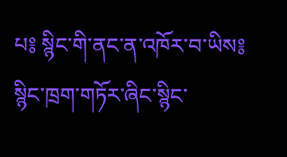པ༔ སྙིང་གི་ནང་ན་འཁོར་བ་ཡིས༔ སྙིང་ཁྲག་གཏོར་ཞིང་སྙིང་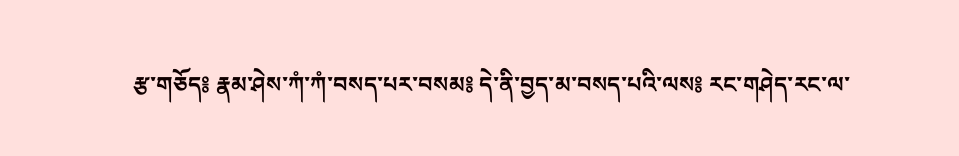རྩ་གཅོད༔ རྣམ་ཤེས་ཀཾ་ཀཾ་བསད་པར་བསམ༔ དེ་ནི་བྱད་མ་བསད་པའི་ལས༔ རང་གཤེད་རང་ལ་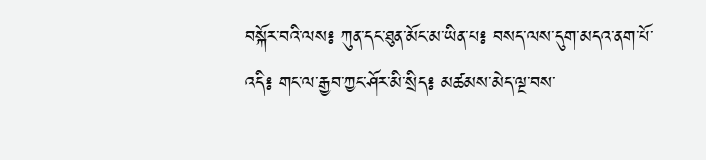བསྐོར་བའི་ལས༔ ཀུན་དང་ཐུན་མོང་མ་ཡིན་པ༔ བསད་ལས་དུག་མདའ་ནག་པོ་འདི༔ གང་ལ་རྒྱབ་ཀྱང་ཤོར་མི་སྲིད༔ མཚམས་མེད་ལྔ་བས་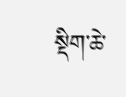སྡིག་ཆེ་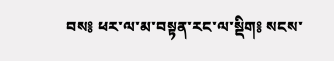བས༔ ཕར་ལ་མ་བསྟན་རང་ལ་སྡིག༔ སངས་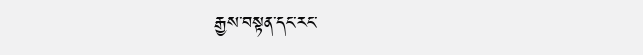རྒྱས་བསྟན་དང་རང་